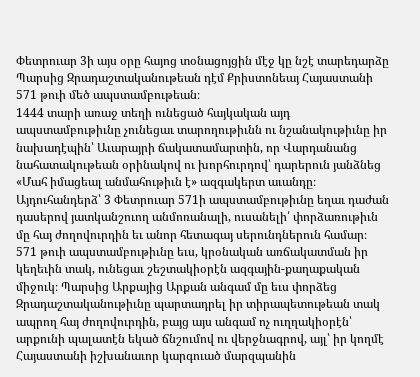Փետրուար 3ի այս օրը հայոց տօնացոյցին մէջ կը նշէ տարեդարձը Պարսից Զրադաշտականութեան դէմ Քրիստոնեայ Հայաստանի 571 թուի մեծ ապստամբութեան։
1444 տարի առաջ տեղի ունեցած հայկական այդ ապստամբութիւնը չունեցաւ տարողութիւնն ու նշանակութիւնը իր նախադէպին՝ Աւարայրի ճակատամարտին, որ Վարդանանց նահատակութեան օրինակով ու խորհուրդով՝ դարերուն յանձնեց «Մահ իմացեալ անմահութիւն է» ազգակերտ աւանդը։
Այդուհանդերձ՝ 3 Փետրուար 571ի ապստամբութիւնը եղաւ դաժան դասերով յատկանշուող անմոռանալի, ուսանելի՛ փորձառութիւն մը հայ ժողովուրդին եւ անոր հետագայ սերունդներուն համար։
571 թուի ապստամբութիւնը եւս, կրօնական առճակատման իր կեղեւին տակ, ունեցաւ շեշտակիօրէն ազգային-քաղաքական միջուկ։ Պարսից Արքայից Արքան անգամ մը եւս փորձեց Զրադաշտականութիւնը պարտադրել իր տիրապետութեան տակ ապրող հայ ժողովուրդին, բայց այս անգամ ոչ ուղղակիօրէն՝ արքունի պալատէն եկած ճնշումով ու վերջնագրով, այլ՝ իր կողմէ Հայաստանի իշխանաւոր կարգուած մարզպանին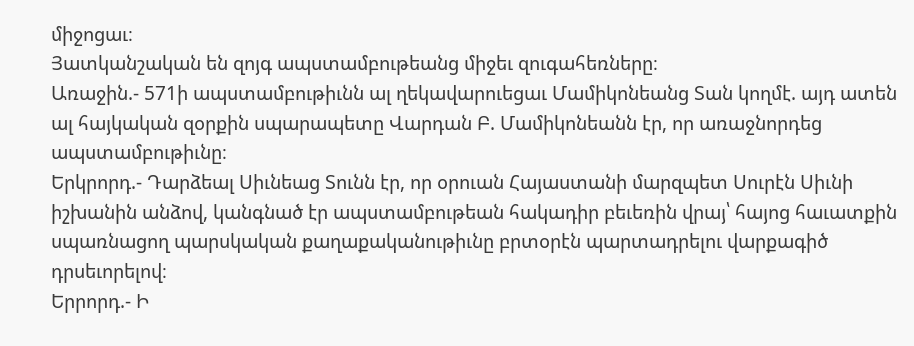միջոցաւ։
Յատկանշական են զոյգ ապստամբութեանց միջեւ զուգահեռները։
Առաջին.- 571ի ապստամբութիւնն ալ ղեկավարուեցաւ Մամիկոնեանց Տան կողմէ. այդ ատեն ալ հայկական զօրքին սպարապետը Վարդան Բ. Մամիկոնեանն էր, որ առաջնորդեց ապստամբութիւնը։
Երկրորդ.- Դարձեալ Սիւնեաց Տունն էր, որ օրուան Հայաստանի մարզպետ Սուրէն Սիւնի իշխանին անձով, կանգնած էր ապստամբութեան հակադիր բեւեռին վրայ՝ հայոց հաւատքին սպառնացող պարսկական քաղաքականութիւնը բրտօրէն պարտադրելու վարքագիծ դրսեւորելով։
Երրորդ.- Ի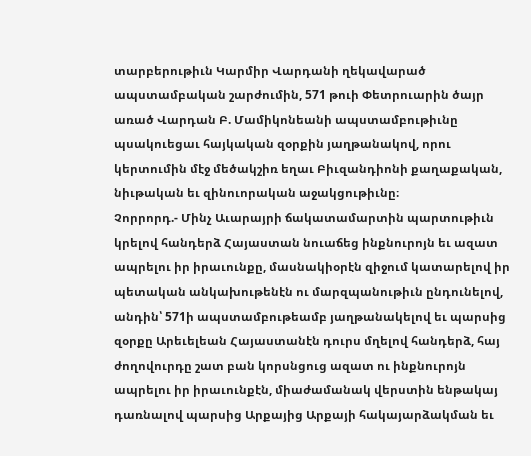տարբերութիւն Կարմիր Վարդանի ղեկավարած ապստամբական շարժումին, 571 թուի Փետրուարին ծայր առած Վարդան Բ. Մամիկոնեանի ապստամբութիւնը պսակուեցաւ հայկական զօրքին յաղթանակով, որու կերտումին մէջ մեծակշիռ եղաւ Բիւզանդիոնի քաղաքական, նիւթական եւ զինուորական աջակցութիւնը։
Չորրորդ.- Մինչ Աւարայրի ճակատամարտին պարտութիւն կրելով հանդերձ Հայաստան նուաճեց ինքնուրոյն եւ ազատ ապրելու իր իրաւունքը, մասնակիօրէն զիջում կատարելով իր պետական անկախութենէն ու մարզպանութիւն ընդունելով, անդին՝ 571ի ապստամբութեամբ յաղթանակելով եւ պարսից զօրքը Արեւելեան Հայաստանէն դուրս մղելով հանդերձ, հայ ժողովուրդը շատ բան կորսնցուց ազատ ու ինքնուրոյն ապրելու իր իրաւունքէն, միաժամանակ վերստին ենթակայ դառնալով պարսից Արքայից Արքայի հակայարձակման եւ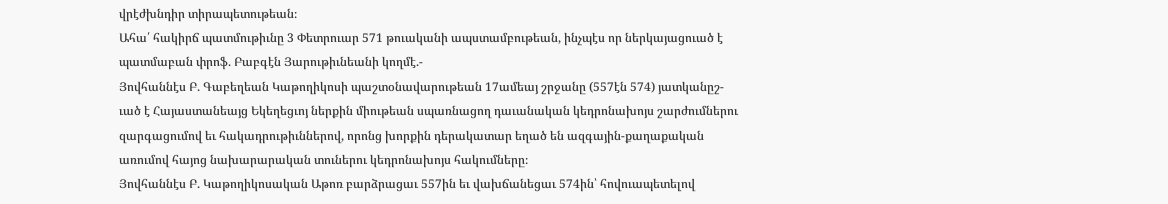վրէժխնդիր տիրապետութեան։
Ահա՛ հակիրճ պատմութիւնը 3 Փետրուար 571 թուականի ապստամբութեան, ինչպէս որ ներկայացուած է պատմաբան փրոֆ. Բաբգէն Յարութիւնեանի կողմէ.-
Յովհաննէս Բ. Գաբեղեան Կաթողիկոսի պաշտօնավարութեան 17ամեայ շրջանը (557էն 574) յատկանըշ-ւած է Հայաստանեայց Եկեղեցւոյ ներքին միութեան սպառնացող դաւանական կեդրոնախոյս շարժումներու զարգացումով եւ հակադրութիւններով, որոնց խորքին դերակատար եղած են ազգային-քաղաքական առումով հայոց նախարարական տուներու կեդրոնախոյս հակումները։
Յովհաննէս Բ. Կաթողիկոսական Աթոռ բարձրացաւ 557ին եւ վախճանեցաւ 574ին՝ հովուապետելով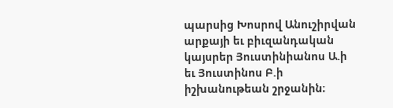պարսից Խոսրով Անուշիրվան արքայի եւ բիւզանդական կայսրեր Յուստինիանոս Ա.ի եւ Յուստինոս Բ.ի իշխանութեան շրջանին։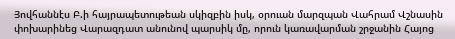Յովհաննէս Բ.ի հայրապետութեան սկիզբին իսկ, օրուան մարզպան Վահրամ Վշնասին փոխարինեց Վարազդատ անունով պարսիկ մը, որուն կառավարման շրջանին Հայոց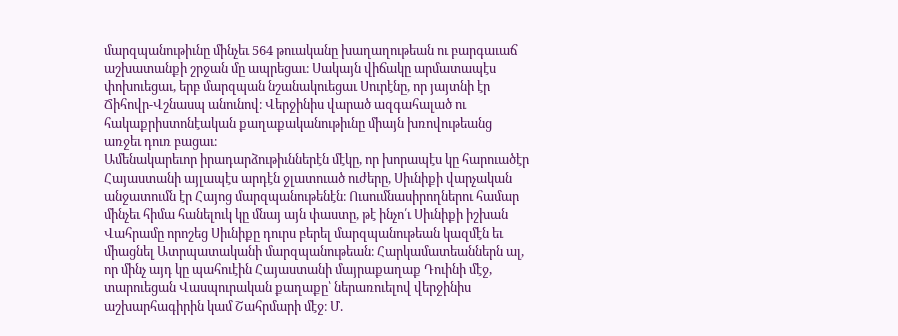մարզպանութիւնը մինչեւ 564 թուականը խաղաղութեան ու բարգաւաճ աշխատանքի շրջան մը ապրեցաւ։ Սակայն վիճակը արմատապէս փոխուեցաւ, երբ մարզպան նշանակուեցաւ Սուրէնը, որ յայտնի էր Ճիհովր-Վշնասպ անունով։ Վերջինիս վարած ազգահալած ու հակաքրիստոնէական քաղաքականութիւնը միայն խռովութեանց առջեւ դուռ բացաւ։
Ամենակարեւոր իրադարձութիւններէն մէկը, որ խորապէս կը հարուածէր Հայաստանի այլապէս արդէն ջլատուած ուժերը, Սիւնիքի վարչական անջատումն էր Հայոց մարզպանութենէն։ Ուսումնասիրողներու համար մինչեւ հիմա հանելուկ կը մնայ այն փաստը, թէ ինչո՛ւ Սիւնիքի իշխան Վահրամը որոշեց Սիւնիքը դուրս բերել մարզպանութեան կազմէն եւ միացնել Ատրպատականի մարզպանութեան։ Հարկամատեաններն ալ, որ մինչ այդ կը պահուէին Հայաստանի մայրաքաղաք Դուինի մէջ, տարուեցան Վասպուրական քաղաքը՝ ներառուելով վերջինիս աշխարհագիրին կամ Շահրմարի մէջ։ Մ.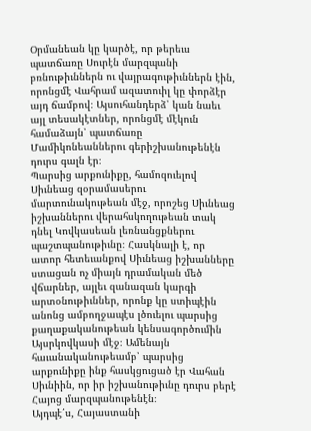Օրմանեան կը կարծէ, որ թերեւս պատճառը Սուրէն մարզպանի բռնութիւններն ու վայրագութիւններն էին, որոնցմէ Վահրամ ազատուիլ կը փորձէր այդ ճամբով։ Այսուհանդերձ՝ կան նաեւ այլ տեսակէտներ, որոնցմէ մէկուն համաձայն՝ պատճառը Մամիկոնեաններու գերիշխանութենէն դուրս գալն էր։
Պարսից արքունիքը, համոզուելով Սիւնեաց զօրամասերու մարտունակութեան մէջ, որոշեց Սիւնեաց իշխաններու վերահսկողութեան տակ դնել Կովկասեան լեռնանցքներու պաշտպանութիւնը։ Հասկնալի է, որ ատոր հետեւանքով Սիւնեաց իշխանները ստացան ոչ միայն դրամական մեծ վճարներ, այլեւ զանազան կարգի արտօնութիւններ, որոնք կը ստիպէին անոնց ամբողջապէս լծուելու պարսից քաղաքականութեան կենսագործումին Այսրկովկասի մէջ։ Ամենայն հաւանականութեամբ՝ պարսից արքունիքը ինք հասկցուցած էր Վահան Սիւնիին, որ իր իշխանութիւնը դուրս բերէ Հայոց մարզպանութենէն։
Այդպէ՛ս, Հայաստանի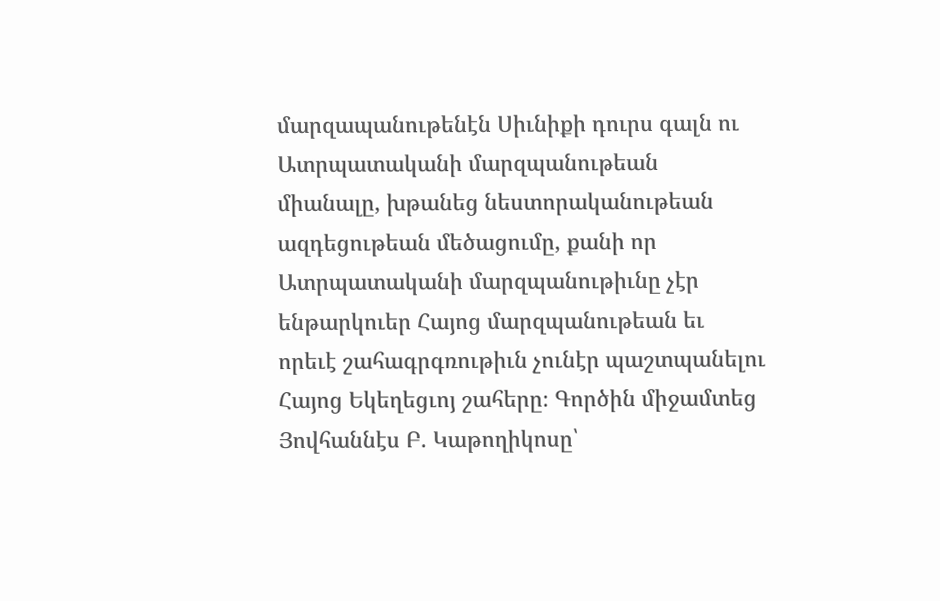մարզապանութենէն Սիւնիքի դուրս գալն ու Ատրպատականի մարզպանութեան միանալը, խթանեց նեստորականութեան ազդեցութեան մեծացումը, քանի որ Ատրպատականի մարզպանութիւնը չէր ենթարկուեր Հայոց մարզպանութեան եւ որեւէ շահագրգռութիւն չունէր պաշտպանելու Հայոց Եկեղեցւոյ շահերը։ Գործին միջամտեց Յովհաննէս Բ. Կաթողիկոսը՝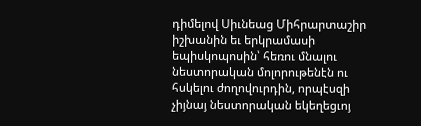դիմելով Սիւնեաց Միհրարտաշիր իշխանին եւ երկրամասի եպիսկոպոսին՝ հեռու մնալու նեստորական մոլորութենէն ու հսկելու ժողովուրդին, որպէսզի չիյնայ նեստորական եկեղեցւոյ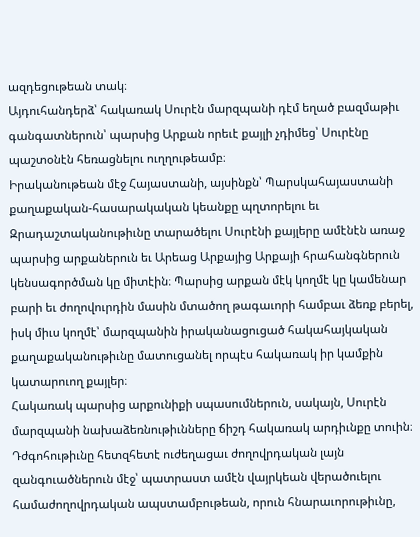ազդեցութեան տակ։
Այդուհանդերձ՝ հակառակ Սուրէն մարզպանի դէմ եղած բազմաթիւ գանգատներուն՝ պարսից Արքան որեւէ քայլի չդիմեց՝ Սուրէնը պաշտօնէն հեռացնելու ուղղութեամբ։
Իրականութեան մէջ Հայաստանի, այսինքն՝ Պարսկահայաստանի քաղաքական-հասարակական կեանքը պղտորելու եւ Զրադաշտականութիւնը տարածելու Սուրէնի քայլերը ամէնէն առաջ պարսից արքաներուն եւ Արեաց Արքայից Արքայի հրահանգներուն կենսագործման կը միտէին։ Պարսից արքան մէկ կողմէ կը կամենար բարի եւ ժողովուրդին մասին մտածող թագաւորի համբաւ ձեռք բերել, իսկ միւս կողմէ՝ մարզպանին իրականացուցած հակահայկական քաղաքականութիւնը մատուցանել որպէս հակառակ իր կամքին կատարուող քայլեր։
Հակառակ պարսից արքունիքի սպասումներուն, սակայն, Սուրէն մարզպանի նախաձեռնութիւնները ճիշդ հակառակ արդիւնքը տուին։ Դժգոհութիւնը հետզհետէ ուժեղացաւ ժողովրդական լայն զանգուածներուն մէջ՝ պատրաստ ամէն վայրկեան վերածուելու համաժողովրդական ապստամբութեան, որուն հնարաւորութիւնը,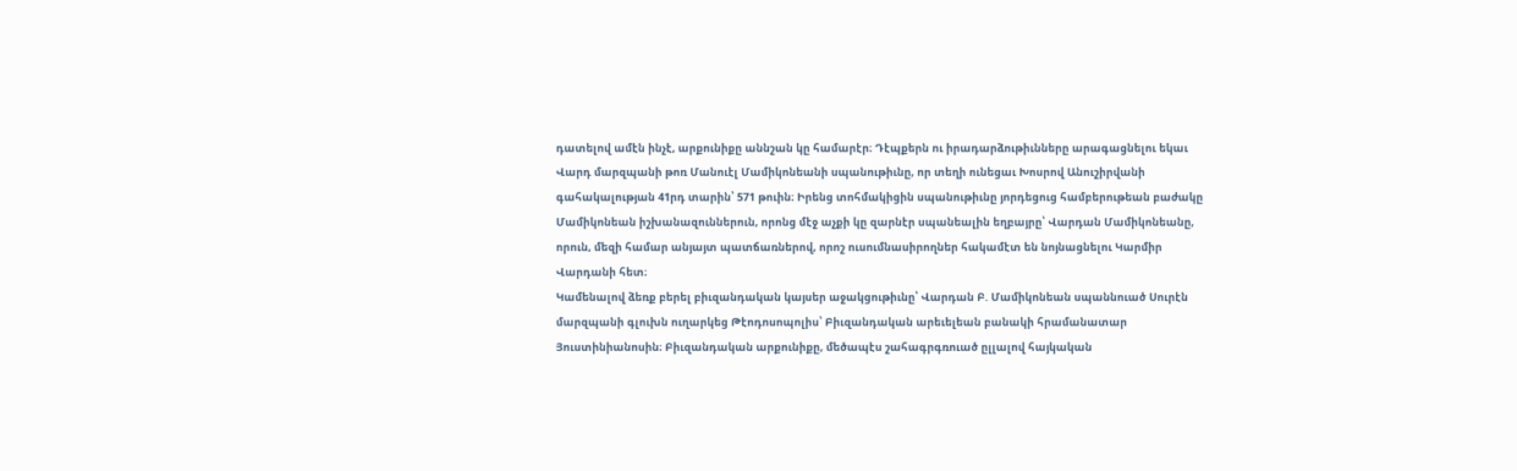դատելով ամէն ինչէ, արքունիքը աննշան կը համարէր։ Դէպքերն ու իրադարձութիւնները արագացնելու եկաւ Վարդ մարզպանի թոռ Մանուէլ Մամիկոնեանի սպանութիւնը, որ տեղի ունեցաւ Խոսրով Անուշիրվանի գահակալության 41րդ տարին՝ 571 թուին։ Իրենց տոհմակիցին սպանութիւնը յորդեցուց համբերութեան բաժակը Մամիկոնեան իշխանազուններուն, որոնց մէջ աչքի կը զարնէր սպանեալին եղբայրը՝ Վարդան Մամիկոնեանը, որուն, մեզի համար անյայտ պատճառներով, որոշ ուսումնասիրողներ հակամէտ են նոյնացնելու Կարմիր Վարդանի հետ։
Կամենալով ձեռք բերել բիւզանդական կայսեր աջակցութիւնը՝ Վարդան Բ. Մամիկոնեան սպաննուած Սուրէն մարզպանի գլուխն ուղարկեց Թէոդոսոպոլիս՝ Բիւզանդական արեւելեան բանակի հրամանատար Յուստինիանոսին։ Բիւզանդական արքունիքը, մեծապէս շահագրգռուած ըլլալով հայկական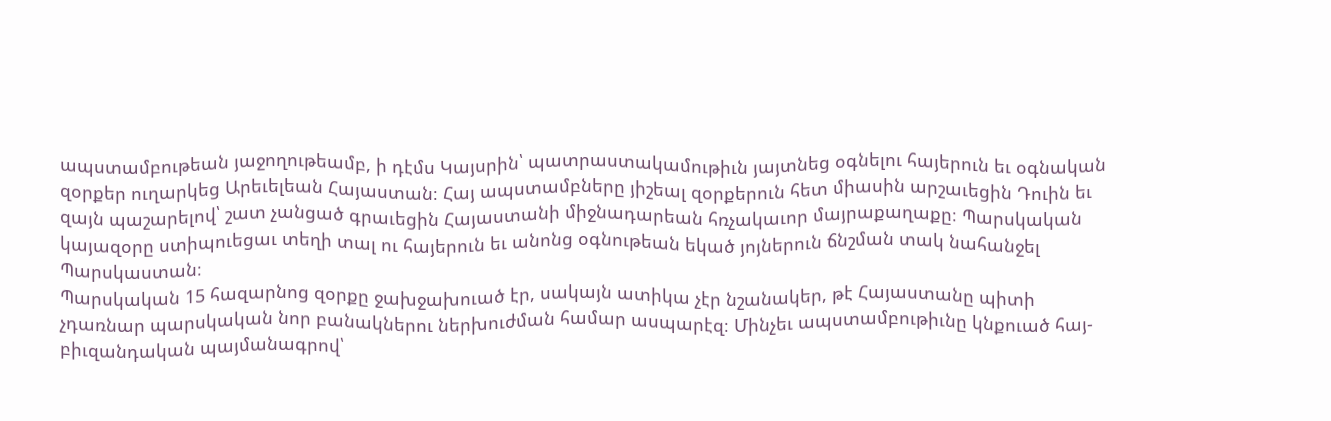ապստամբութեան յաջողութեամբ, ի դէմս Կայսրին՝ պատրաստակամութիւն յայտնեց օգնելու հայերուն եւ օգնական զօրքեր ուղարկեց Արեւելեան Հայաստան։ Հայ ապստամբները յիշեալ զօրքերուն հետ միասին արշաւեցին Դուին եւ զայն պաշարելով՝ շատ չանցած գրաւեցին Հայաստանի միջնադարեան հռչակաւոր մայրաքաղաքը։ Պարսկական կայազօրը ստիպուեցաւ տեղի տալ ու հայերուն եւ անոնց օգնութեան եկած յոյներուն ճնշման տակ նահանջել Պարսկաստան։
Պարսկական 15 հազարնոց զօրքը ջախջախուած էր, սակայն ատիկա չէր նշանակեր, թէ Հայաստանը պիտի չդառնար պարսկական նոր բանակներու ներխուժման համար ասպարէզ։ Մինչեւ ապստամբութիւնը կնքուած հայ-բիւզանդական պայմանագրով՝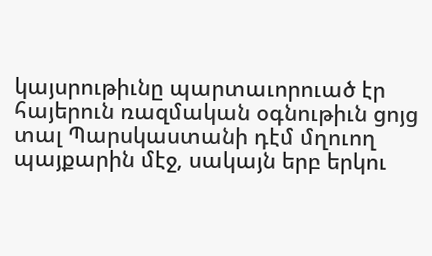կայսրութիւնը պարտաւորուած էր հայերուն ռազմական օգնութիւն ցոյց տալ Պարսկաստանի դէմ մղուող պայքարին մէջ, սակայն երբ երկու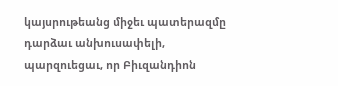կայսրութեանց միջեւ պատերազմը դարձաւ անխուսափելի, պարզուեցաւ, որ Բիւզանդիոն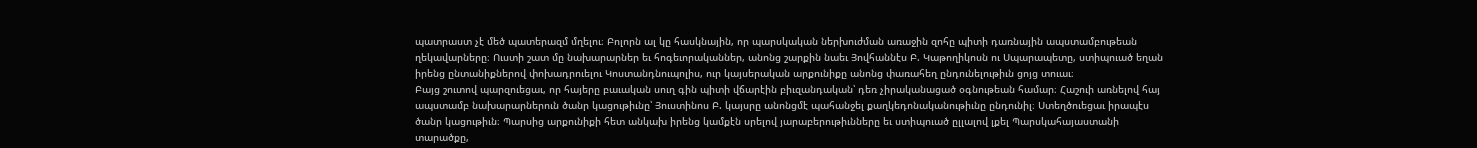պատրաստ չէ մեծ պատերազմ մղելու։ Բոլորն ալ կը հասկնային, որ պարսկական ներխուժման առաջին զոհը պիտի դառնային ապստամբութեան ղեկավարները։ Ուստի շատ մը նախարարներ եւ հոգեւորականներ, անոնց շարքին նաեւ Յովհաննէս Բ. Կաթողիկոսն ու Սպարապետը, ստիպուած եղան իրենց ընտանիքներով փոխադրուելու Կոստանդնուպոլիս, ուր կայսերական արքունիքը անոնց փառահեղ ընդունելութիւն ցոյց տուաւ։
Բայց շուտով պարզուեցաւ, որ հայերը բաւական սուղ գին պիտի վճարէին բիւզանդական՝ դեռ չիրականացած օգնութեան համար։ Հաշուի առնելով հայ ապստամբ նախարարներուն ծանր կացութիւնը՝ Յուստինոս Բ. կայսրը անոնցմէ պահանջել քաղկեդոնականութիւնը ընդունիլ։ Ստեղծուեցաւ իրապէս ծանր կացութիւն։ Պարսից արքունիքի հետ անկախ իրենց կամքէն սրելով յարաբերութիւնները եւ ստիպուած ըլլալով լքել Պարսկահայաստանի տարածքը,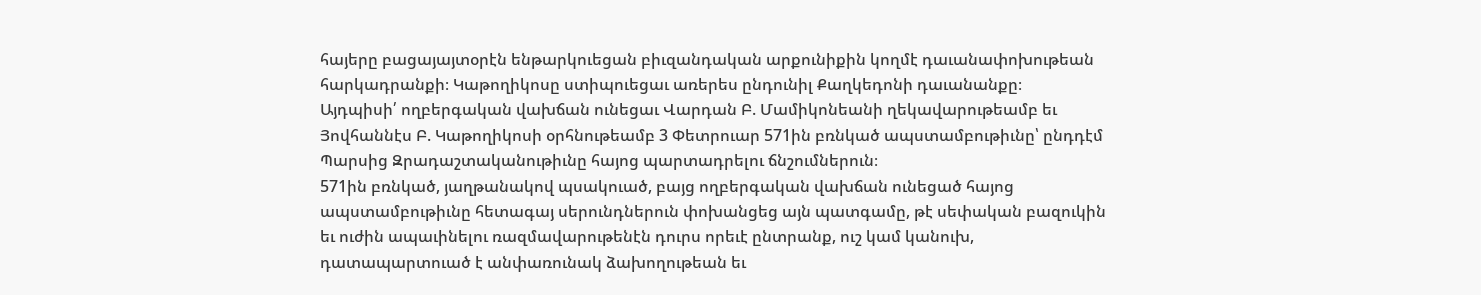հայերը բացայայտօրէն ենթարկուեցան բիւզանդական արքունիքին կողմէ դաւանափոխութեան հարկադրանքի։ Կաթողիկոսը ստիպուեցաւ առերես ընդունիլ Քաղկեդոնի դաւանանքը։
Այդպիսի՛ ողբերգական վախճան ունեցաւ Վարդան Բ. Մամիկոնեանի ղեկավարութեամբ եւ Յովհաննէս Բ. Կաթողիկոսի օրհնութեամբ 3 Փետրուար 571ին բռնկած ապստամբութիւնը՝ ընդդէմ Պարսից Զրադաշտականութիւնը հայոց պարտադրելու ճնշումներուն։
571ին բռնկած, յաղթանակով պսակուած, բայց ողբերգական վախճան ունեցած հայոց ապստամբութիւնը հետագայ սերունդներուն փոխանցեց այն պատգամը, թէ սեփական բազուկին եւ ուժին ապաւինելու ռազմավարութենէն դուրս որեւէ ընտրանք, ուշ կամ կանուխ, դատապարտուած է անփառունակ ձախողութեան եւ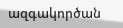ազգակործան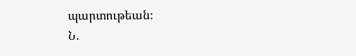պարտութեան։
Ն.